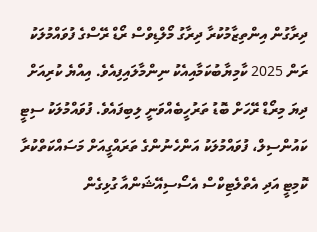ދިރާގުން އިންތިޒާމުކުރާ ދިރާގު މޯލްޑިވްސް ރޯޑް ރޭސްގެ ފުވައްމުލަކު ރަން 2025 ކާމިޔާބުކަމާއިއެކު ނިންމާލައިފިއެވެ. އިއްޔެ ކުރިއަށް ދިޔަ މިރޯޑް ރޭހަށް ބޮޑު ތަރުހީބެއްވަނީ ލިބިފައެވެ. ފުވައްމުލަކު ސިޓީ ކައުންސިލް، ފުވައްމުލަކު އަންހެނުންގެ ތަރައްގީއަށް މަސައްކަތްކުރާ ކޮމިޓީ އަދި އެތްލެޓިކްސް އެސޯސިއޭޝަންއާ ގުޅިގެން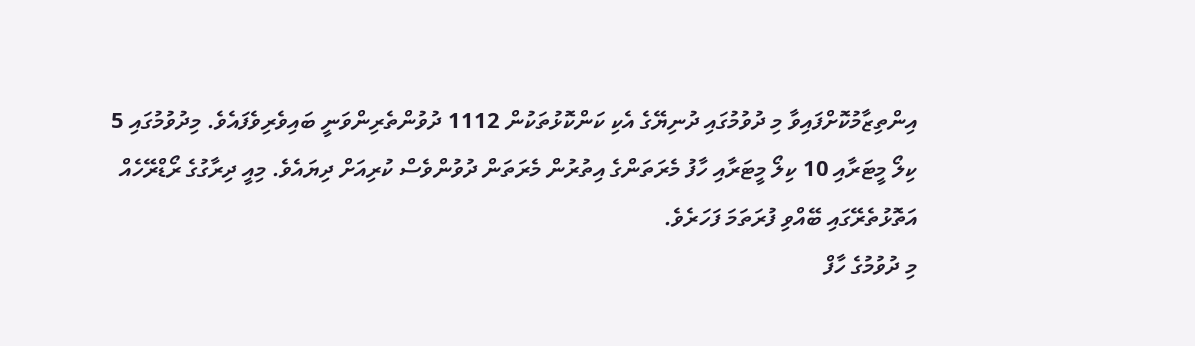އިންތިޒާމުކޮށްފައިވާ މި ދުވުމުގައި ދުނިޔޭގެ އެކި ކަންކޮޅުތަކުން 1112 ދުވުންތެރިންވަނީ ބައިވެރިވެފައެވެ. މިދުވުމުގައި 5 ކިލޯ މީޓަރާއި 10 ކިލޯ މީޓަރާއި ހާފު މެރަތަންގެ އިތުރުން މެރަތަން ދުވުންވެސް ކުރިއަށް ދިޔައެވެ. މިއީ ދިރާގުގެ ރޯޑްރޭހެއް އަތޮޅުތެރޭގައި ބޭއްވި ފުރަތަމަ ފަހަރެވެ.
މި ދުވުމުގެ ހާފް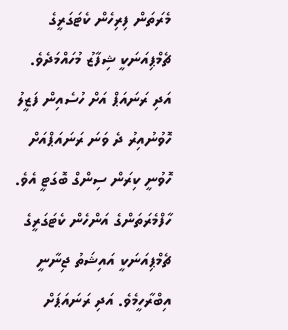މެރަތަން ފިރިހެން ކެޓަގަރީގެ ޗެމްޕިއަނަކީ ޝިފާޒު މުހައްމަދެވެ. އަދި ރަނައަޕް އަށް ހުސެއިން ފަޒީލު ހޮވުނުއިރު ދެ ވަނަ ރަނައަޕްއަށް ހޮވުނީ ކިރަން ސިންގް ބޮގަޓީ އެވެ. ހާފްމެރަތަންގެ އަންހެން ކެޓަގަރީގެ ޗެމްޕިއަނަކީ އައިޝަތު ޖިނާނީ އިބްރާހީމެވެ. އަދި ރަނައަޕަށް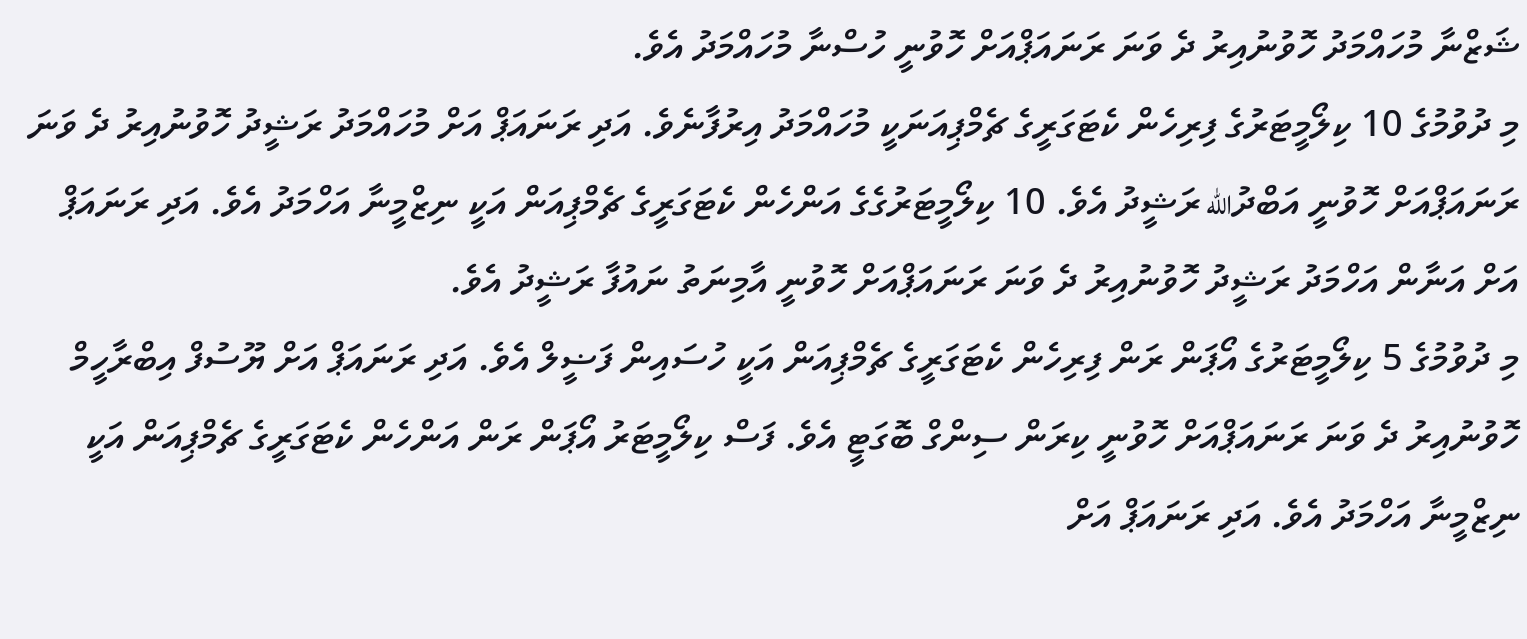ޝަޒްނާ މުހައްމަދު ހޮވުނުއިރު ދެ ވަނަ ރަނައަޕްއަށް ހޮވުނީ ހުސްނާ މުހައްމަދު އެވެ.
މި ދުވުމުގެ 10 ކިލޯމީޓަރުގެ ފިރިހެން ކެޓަގަރީގެ ޗެމްޕިއަނަކީ މުހައްމަދު އިރުފާނެވެ. އަދި ރަނައަޕް އަށް މުހައްމަދު ރަޝީދު ހޮވުނުއިރު ދެ ވަނަ ރަނައަޕްއަށް ހޮވުނީ އަބްދުالله ރަޝީދު އެވެ. 10 ކިލޯމީޓަރުގެގެ އަންހެން ކެޓަގަރީގެ ޗެމްޕިއަން އަކީ ނިޒްމީނާ އަހްމަދު އެވެ. އަދި ރަނައަޕް އަށް އަނާން އަހްމަދު ރަޝީދު ހޮވުނުއިރު ދެ ވަނަ ރަނައަޕްއަށް ހޮވުނީ އާމިނަތު ނައުފާ ރަޝީދު އެވެ.
މި ދުވުމުގެ 5 ކިލޯމީޓަރުގެ އޯޕަން ރަން ފިރިހެން ކެޓަގަރީގެ ޗެމްޕިއަން އަކީ ހުސައިން ފަޟީލް އެވެ. އަދި ރަނައަޕް އަށް ޔޫސުފް އިބްރާހީމް ހޮވުނުއިރު ދެ ވަނަ ރަނައަޕްއަށް ހޮވުނީ ކިރަން ސިންގް ބޮގަޓީ އެވެ. ފަސް ކިލޯމީޓަރު އޯޕަން ރަން އަންހެން ކެޓަގަރީގެ ޗެމްޕިއަން އަކީ ނިޒްމީނާ އަހްމަދު އެވެ. އަދި ރަނައަޕް އަށް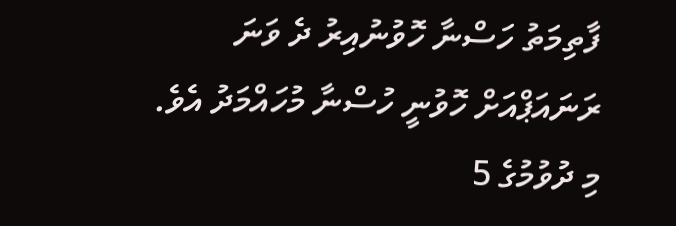ފާތިމަތު ހަސްނާ ހޮވުނުއިރު ދެ ވަނަ ރަނައަޕްއަށް ހޮވުނީ ހުސްނާ މުހައްމަދު އެވެ.
މި ދުވުމުގެ 5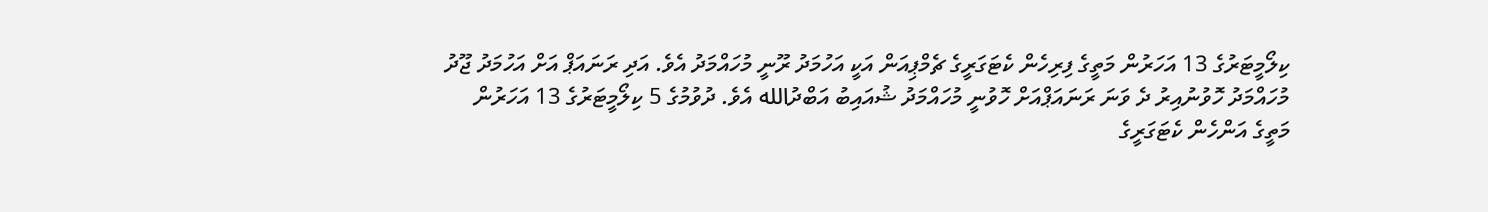ކިލޯމީޓަރުގެ 13 އަހަރުން މަތީގެ ފިރިހެން ކެޓަގަރީގެ ޗެމްޕިއަން އަކީ އަހުމަދު ރޫނީ މުހައްމަދު އެވެ. އަދި ރަނައަޕް އަށް އަހުމަދު ޖޫދު މުހައްމަދު ހޮވުނުއިރު ދެ ވަނަ ރަނައަޕްއަށް ހޮވުނީ މުހައްމަދު ޝުއައިބު އަބްދުالله އެވެ. ދުވުމުގެ 5 ކިލޯމީޓަރުގެ 13 އަހަރުން މަތީގެ އަންހެން ކެޓަގަރީގެ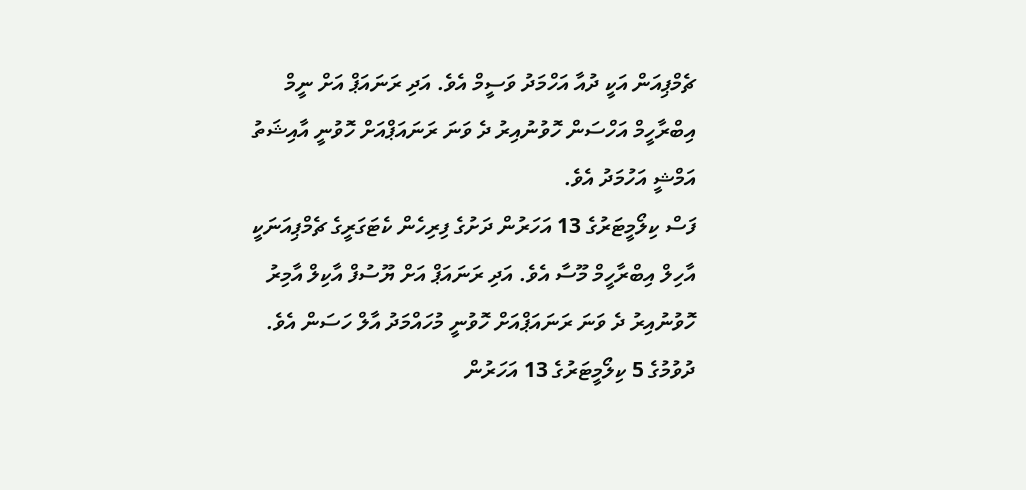ޗެމްޕިއަން އަކީ ދުއާ އަހްމަދު ވަސީމް އެވެ. އަދި ރަނައަޕް އަށް ނީމް އިބްރާހީމް އަހްސަން ހޮވުނުއިރު ދެ ވަނަ ރަނައަޕްއަށް ހޮވުނީ އާއިޝަތު އަމްޝީ އަހުމަދު އެވެ.
ފަސް ކިލޯމީޓަރުގެ 13 އަހަރުން ދަށުގެ ފިރިހެން ކެޓަގަރީގެ ޗެމްޕިއަނަކީ އާހިލް އިބްރާހީމް މޫސާ އެވެ. އަދި ރަނައަޕް އަށް ޔޫސުފް އާކިލް އާމިރު ހޮވުނުއިރު ދެ ވަނަ ރަނައަޕްއަށް ހޮވުނީ މުހައްމަދު އާލް ހަސަން އެވެ. ދުވުމުގެ 5 ކިލޯމީޓަރުގެ 13 އަހަރުން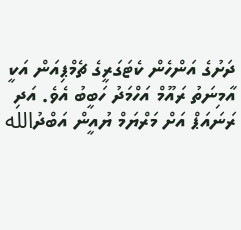ދަށުގެ އަންހެން ކެޓަގަރީގެ ޗެމްޕިއަން އަކީ އާމިނަތު ރައޫމް އަހްމަދު ހަބީބު އެވެ. އަދި ރަނައަޕް އަށް މަރްޔަމް ޔުއީން އަބްދުالله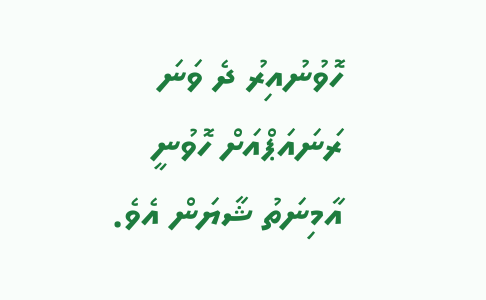ހޮވުނުއިރު ދެ ވަނަ ރަނައަޕްއަށް ހޮވުނީ އާމިނަތު ޝާޔަން އެވެ.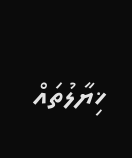ޚިޔާލުތައް